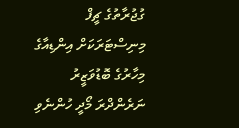ގުޖުރާތުގެ ޗީފް މިނިސްޓަރަކަށް އިންޑިއާގެ މިހާރުގެ ބޮޑުވަޒީރު ނަރެންދްރަ މޯދީ ހުންނެވި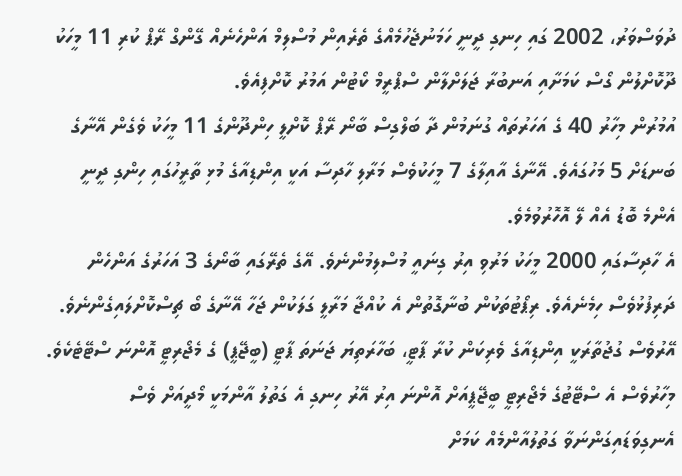ދުވަސްވަރު، 2002 ގައި ހިނގި ދީނީ ހަމަނުޖެހުމެއްގެ ތެރެއިން މުސްލިމް އަންހެނެއް ގޭންގް ރޭޕް ކުރި 11 މީހަކު ދޫކޮށްލުން ގޯސް ކަމަށާއި އަނބުރާ ޖަލަށްލާން ސްޕްރީމް ކޯޓުން އަމުރު ކޮށްފިއެވެ.
އުމުރުން މިހާރު 40 ގެ އަހަރުތައް ގުނަމުން ދާ ބަލްގިސް ބާނޯ ރޭޕް ކޮށްލީ ހިންދޫންގެ 11 މީހަކު ވެގެން އޭނާގެ ބަނޑަށް 5 މަހުގައެވެ. އޭނާގެ އާއިލާގެ 7 މީހަކުވެސް މަރާލި ހާދިސާ އަކީ އިންޑިއާގެ މުޅި ތާރީހުގައި ހިންގި ދީނީ އެންމެ ބޮޑު އެއް ލޭ އޮހޮރުވުމެވެ.
އެ ހާދިސާގައި 2000 މީހަކު މަރުވި އިރު ގިނައީ މުސްލިމުންނެވެ. އޭގެ ތެރޭގައި ބާނޯގެ 3 އަހަރުގެ އަންހެން ދަރިފުޅުވެސް ހިމެނެއެވެ. ރިޕޯޓުތަކުން ބުނާގޮތުން އެ ކުއްޖާ މަރާލީ ގަލަކުން ޖަހާ އޭނާގެ ބޯ ޗިސްކޮށްލައިގެންނެވެ.
އޭރުވެސް ގުޖުތާރަކީ އިންޑިއާގެ ވެރިކަން ކުރާ ޕާޓީ، ބަހާރަތިޔަ ޖަނަތަ ޕާޓީ (ބީޖޭޕީ) ގެ މެޖޯރިޓީ އޮންނަ ސްޓޭޓެކެވެ. މިހާރުވެސް އެ ސްޓޭޓުގެ މެޖޯރިޓީ ބީޖޭޕީއަށް އޮންނަ އިރު އޭރު ހިނގި އެ ގަތުލު އާންމަކީ މޯދީއަށް ވެސް އެނގިވަޑައިގަންނަވާ ގަތުލުއާންމެއް ކަމަށް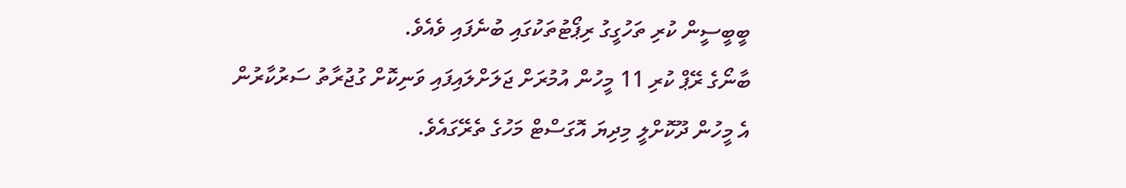ބީބީސީން ކުރި ތަހުގީގު ރިޕޯޓުތަކުގައި ބުނެފައި ވެއެވެ.
ބާނޯގެ ރޭޕް ކުރި 11 މީހުން އުމުރަށް ޖަލަށްލައިފައި ވަނިކޮށް ގުޖުރާތު ސަރުކާރުން އެ މީހުން ދޫކޮށްލީ މިދިޔަ އޮގަސްޓް މަހުގެ ތެރޭގައެވެ.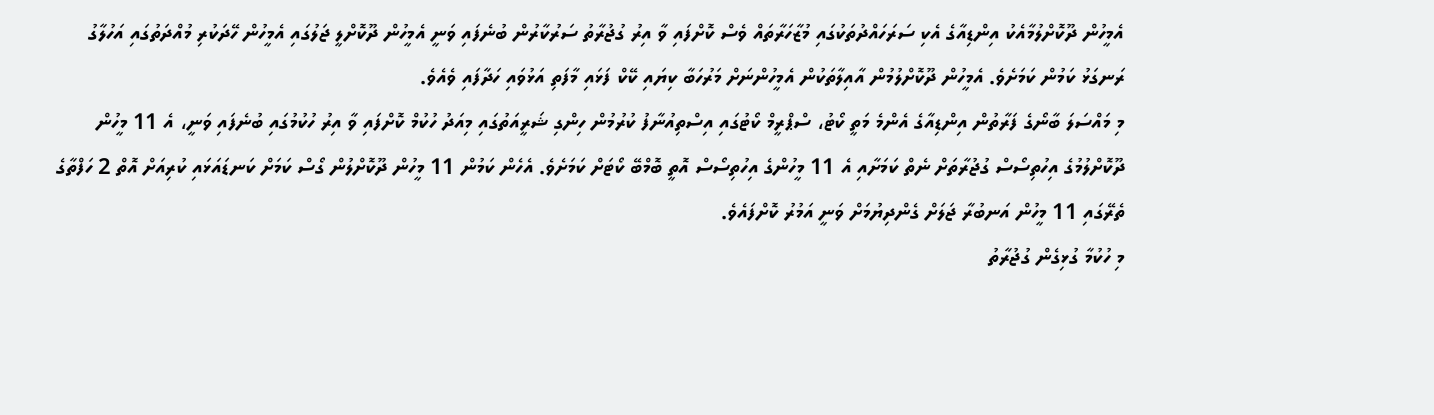އެމީހުން ދޫކޮށްލުމާއެކު އިންޑިއާގެ އެކި ސަރަހައްދުތަކުގައި މުޒާހަރާތައް ވެސް ކޮށްފައި ވާ އިރު ގުޖުރާތު ސަރުކާރުން ބުނެފައި ވަނީ އެމީހުން ދޫކޮށްލީ ޖަލުގައި އެމީހުން ހޭދަކުރި މުއްދަތުގައި އަހުލާގު ރަނގަޅު ކަމުން ކަމަށެވެ. އެމީހުން ދޫކޮށްލުމުން އާއިލާތަކުން އެމީހުންނަށް މަރުހަބާ ކިޔައި ކޭކް ފަޅައި މާފަތި އަޅުވައި ހަދާފައި ވެއެވެ.
މި މައްސަލަ ބާނޯގެ ފަރާތުން އިންޑިއާގެ އެންމެ މަތީ ކޯޓު، ސްޕްރީމް ކޯޓުގައި އިސްތިއުނާފު ކުރުމުން ހިންގި ޝަރީއަތުގައި މިއަދު ހުކުމް ކޮށްފައި ވާ އިރު ހުކުމުގައި ބުނެފައި ވަނީ، އެ 11 މީހުން ދޫކޮށްލުމުގެ އިހުތިސޯސް ގުޖުރާތަށް ނެތް ކަމަށާއި އެ 11 މީހުންގެ އިހުތިސޯސް އޮތީ ބޮމްބޭ ކޯޓަށް ކަމަށެވެ. އެހެން ކަމުން 11 މީހުން ދޫކޮށްލުން ގޯސް ކަމަށް ކަނޑައަޅައި ކުރިއަށް އޮތް 2 ހަފްތާގެ ތެރޭގައި 11 މީހުން އަނބުރާ ޖަލަށް ގެންދިޔުމަށް ވަނީ އަމުރު ކޮށްފައެވެ.
މި ހުކުމާ ގުޅިގެން ގުޖުރާތު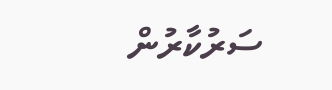ސަރުކާރުން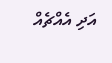އަދި އެއްޗެއް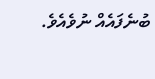ބުނެފައެއް ނުވެއެވެ.